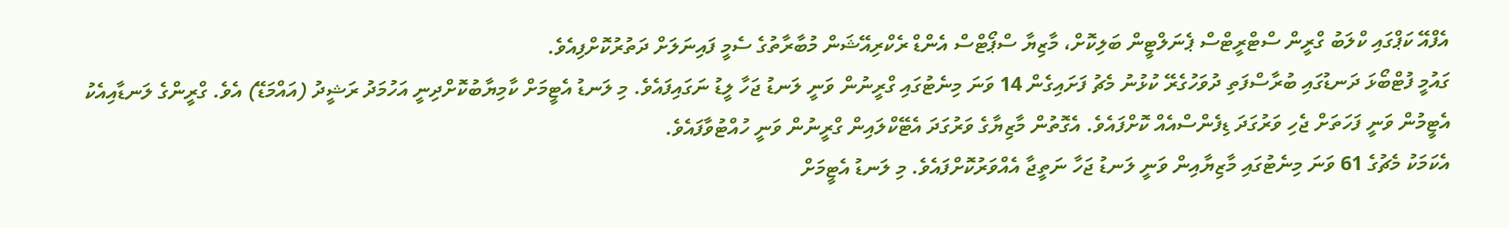އެފްއޭ ކަޕްގައި ކްލަބު ގްރީން ސްޓްރީޓްސް ޕެނަލްޓީން ބަލިކޮށް، މާޒިޔާ ސްޕޯޓްސް އެންޑް ރެކްރިއޭޝަން މުބާރާތުގެ ސެމީ ފައިނަލަށް ދަތުރުކޮށްފިއެވެ.
ގައުމީ ފުޓްބޯޅަ ދަނޑުގައި ބުރާސްފަތި ދުވަހުގެރޭ ކުޅުނު މެޗު ފަށައިގެން 14 ވަނަ މިނެޓުގައި ގްރީނުން ވަނީ ލަނޑު ޖަހާ ލީޑު ނަގައިފައެވެ. މި ލަނޑު އެޓީމަށް ކާމިޔާބުކޮށްދިނީ އަހުމަދު ރަޝީދު (އައްމަޑޭ) އެވެ. ގްރީންގެ ލަނޑާއިއެކު އެޓީމުން ވަނީ ފަހަތަށް ޖެހި ވަރުގަދަ ޑިފެންސްއެއް ކޮށްފައެވެ. އެގޮތުން މާޒިޔާގެ ވަރުގަދަ އެޓޭކްލައިން ގްރީނުން ވަނީ ހުއްޓުވާފައެވެ.
އެކަމަކު މެޗުގެ 61 ވަނަ މިނެޓުގައި މާޒިޔާއިން ވަނީ ލަނޑު ޖަހާ ނަތީޖާ އެއްވަރުކޮށްފައެވެ. މި ލަނޑު އެޓީމަށް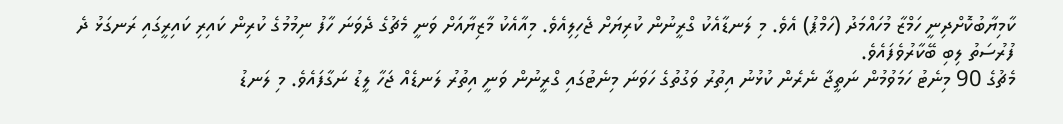ކާމިޔާބުކޮށްދިނީ ހަމްޒާ މުހައްމަދު (ހަމްޕު) އެވެ. މި ލަނޑާއެކު ގްރީނުން ކުރިޔަށް ޖެހިލިއެވެ. މިއާއެކު މާޒިޔާއަށް ވަނީ މެޗުގެ ދެވަނަ ހާފު ނިމުމުގެ ކުރިން ކައިރި ކައިރީގައި ރަނގަޅު ދެ ފުރުސަތު ލިބި ބޭކާރުވެފައެވެ.
މެޗުގެ 90 މިނެޓު ހަމަވުމުން ނަތީޖާ ނެރެން ކުޅުނު އިތުރު ވަގުތުގެ ހަވަނަ މިނެޓުގައި ގްރީނުން ވަނީ އިތުރު ލަނޑެއް ޖަހާ ލީޑު ނަގާފައެވެ. މި ލަނޑު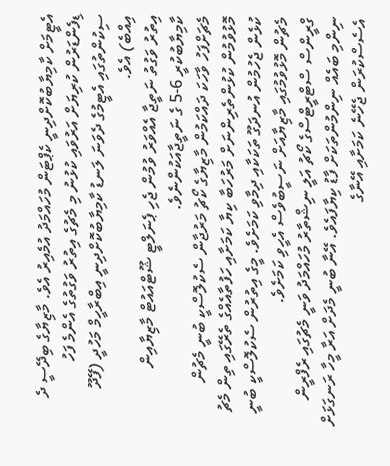އެޓީމަށް ކާމިޔާބުކޮށްދިނީ ކެޕްޓަން މުހައްމަދު އުމެއިރު އެވެ. މާޒިޔާގެ ބިދޭސީ ދެ ޑިފެންޑަރުން ކުރިޔަށް އަރުވައި ކުޅުނު މި މެޗުގެ އިތުރު ވަގުތުގެ އެންމެ ފަހު ސިކުންތުގައި އެޓީމުގެ ދެވަނަ ލަނޑު ކާމިޔާބުކޮށްދިނީ އިބްރާހީމް މަހުދީ (ފޭދޫ އިއްބެ) އެވެ.
އިތުރު ވަގުތު ނަތީޖާ އެއްވަރު ވުމުން ޖެހި ޕެނަލްޓީ ޝޫޓްއައުޓް މާޒިޔާއިން ކާމިޔާބުކުރީ 6-5 ގެ ނަތީޖާއަކުންނެވެ.
މެޗަށްފަހު ވާހަކަ ދައްކަމުން މާޒިޔާގެ ކޯޗު މަރުޖާން ސެކުލޮސްކީ ބުނީ މެޗުން މޮޅުވުމުން ކުޅުންތެރިންނަށް މަރުހަބާ ކިޔާ ކަމަށާއި ހަފުތާއެއްގެ ތެރޭގައި ތިން މެޗު ކުޅެން ޖެހުމުން އުނދަގޫ ތަކަކާއި ދިމާވި ކަމަށެވެ. މީގެ އިތުރުން ސެކުލޮސްކީ ބުނީ މެޗުން މޮޅުވުމުގައި މާޒިޔާއަށް ނަސީބުވެސް އެހީވި ކަމަށެވެ.
ގްރީންސް ސްޓްރީޓްސްގެ ކޯޗު އަލީ ނިޝްތާރު މުހައްމަދު ވަނީ މެޗުގައި ރެފްރީން ނިންމި ބައެއް ނިންމުންތަކަށް ފާޑު ކިޔާފައެވެ. އޭނާ ބުނީ މެދަށް އަރާ މީހާ ރަނގަޅަށް އެސެސްކުރަން ޖެހޭނެ ކަމަށާއި އޭނާގެ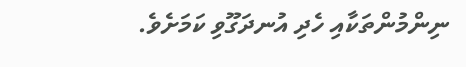ނިންމުންތަކާއި ހެދި އުނދަގޫވި ކަމަށެވެ.